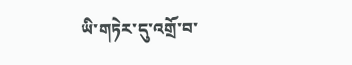ཡི་གཏེར་དུ་འགྲོ་བ་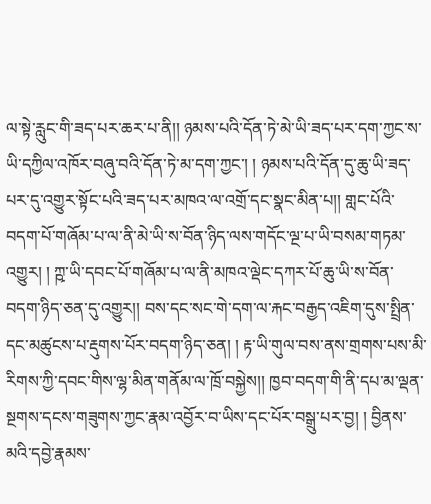ལ་སྟེ་རླུང་གི་ཟད་པར་ཆར་པ་ནི།། ཉམས་པའི་དོན་ཏེ་མེ་ཡི་ཟད་པར་དག་ཀྱང་ས་ཡི་དཀྱིལ་འཁོར་བཞུ་བའི་དོན་ཏེ་མ་དག་ཀྱང་། ། ཉམས་པའི་དོན་དུ་ཆུ་ཡི་ཟད་པར་དུ་འགྱུར་སྟོང་པའི་ཟད་པར་མཁའ་ལ་འགྲོ་དང་སྣང་མིན་པ།། གླང་པོའི་བདག་པོ་གཞོམ་པ་ལ་ནི་མེ་ཡི་ས་བོན་ཉིད་ལས་གདོང་ལྔ་པ་ཡི་བསམ་གཏམ་འགྱུར། ། ཀྵ་ཡི་དབང་པོ་གཞོམ་པ་ལ་ནི་མཁའ་ལྡེང་དཀར་པོ་ཆུ་ཡི་ས་བོན་བདག་ཉིད་ཅན་དུ་འགྱུར།། བས་དང་སང་གེ་དག་ལ་རྐང་བརྒྱད་འཇིག་དུས་སྤྲིན་དང་མཚུངས་པ་རྡུགས་པོར་བདག་ཉིད་ཅན། ། རྟ་ཡི་གུལ་བས་ནས་གྲགས་པས་མི་རིགས་ཀྱི་དབང་གིས་ལྷ་མིན་གནོམ་ལ་ཁྲོ་བསྐྱེས།། ཁྱབ་བདག་གི་ནི་དཔ་མ་ལྡན་སྔགས་དངས་གཟུགས་ཀྱང་རྣམ་འབྱོར་བ་ཡིས་དང་པོར་བསྒྲུ་པར་བྱ། ། བྱིནས་མའི་དབྱེ་རྣམས་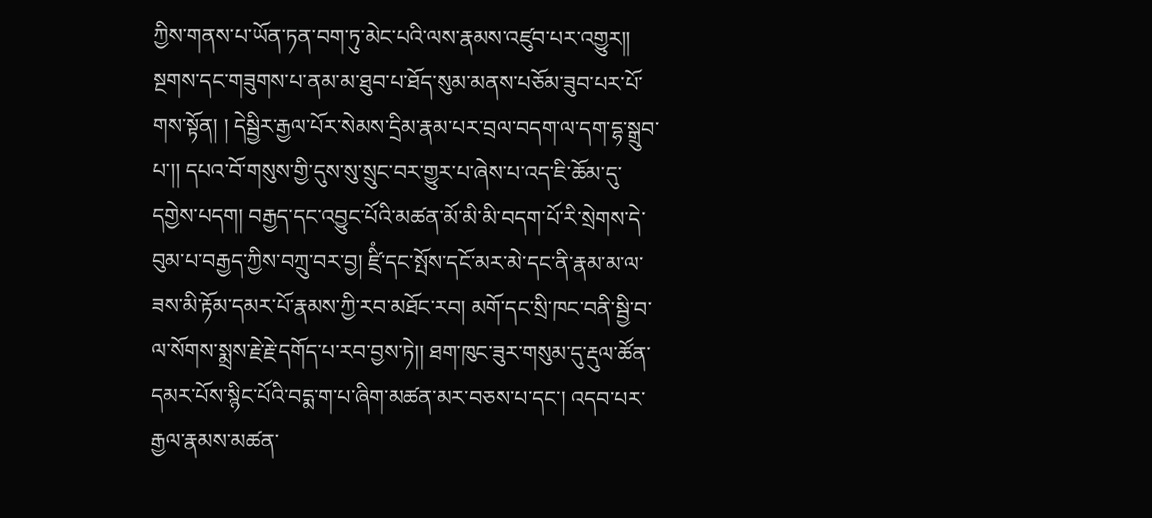ཀྱིས་གནས་པ་ཡོན་ཏན་བག་ཏུ་མེང་པའི་ལས་རྣམས་འཛུབ་པར་འགྱུར།། སྔགས་དང་གཟུགས་པ་ནམ་མ་ཐུབ་པ་ཐོད་སུམ་མནས་པཅོམ་ཟུབ་པར་པོ་གས་སྟོན། ། དེསྦྱིར་རྒྱལ་པོར་སེམས་དྲིམ་རྣམ་པར་བྲལ་བདག་ལ་དག་དྷ་སྒྲུབ་པ་།། དཔའ་བོ་གསུས་གྱི་དུས་སུ་སྲུང་བར་གྱུར་པ་ཞེས་པ་འད་ཇི་ཆོམ་དུ་དགྱེས་པདག། བརྒྱད་དང་འབྱུང་པོའི་མཚན་མོ་མི་མི་བདག་པོ་རི་སྲེགས་དེ་བུམ་པ་བརྒྱད་ཀྱིས་བཀྲུ་བར་བྱ། ཛྲིཾ་དང་སྤོས་དངོ་མར་མེ་དང་ནི་རྣམ་མ་ལ་ཟས་མི་རྟོམ་དམར་པོ་རྣམས་ཀྱི་རབ་མཐོང་རབ། མགོ་དང་སྲི་ཁང་བནི་སྦྱི་བ་ལ་སོགས་སྨྲས་རྗེ་རྗེ་དགོད་པ་རབ་བྱས་ཏེ།། ཐག་ཁུང་ཟུར་གསུམ་དུ་རྡུལ་ཚོན་དམར་པོས་སྙིང་པོའི་བདྨ་ག་པ་ཞིག་མཚན་མར་བཅས་པ་དང་། འདབ་པར་རྒྱལ་རྣམས་མཚན་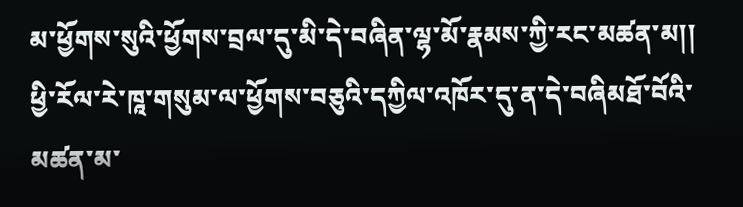མ་ཕྱོགས་སུའི་ཕྱོགས་བྲལ་དུ་མི་དེ་བཞིན་ལྷ་མོ་རྣམས་ཀྱི་རང་མཚན་མ།། ཕྱི་རོལ་རེ་ཁཱ་གསུམ་ལ་ཕྱོགས་བཅུའི་དཀྱིལ་འཁོར་དུ་ན་དེ་བཞིམཐོ་བོའི་མཚན་མ་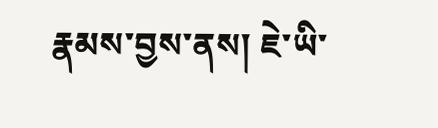རྣམས་བྱས་ནས། ཇེ་ཡི་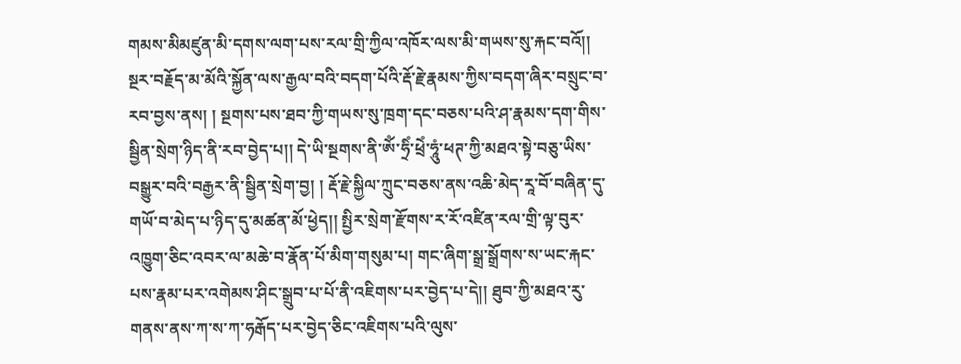གམས་མིམཛུན་མི་དགས་ལག་པས་རལ་གྲི་ཀྱིལ་འཁོར་ལས་མི་གཡས་སུ་རྐང་བའོ།། སྔར་བརྗོད་མ་མོའི་སྐྱོན་ལས་རྒྱལ་བའི་བདག་པོའི་རྡོ་རྗེ་རྣམས་ཀྱིས་བདག་ཞིར་བསྲུང་བ་རབ་བྱས་ནས། ། སྔགས་པས་ཐབ་ཀྱི་གཡས་སུ་ཁྲག་དང་བཅས་པའི་ཤ་རྣམས་དག་གིས་སྦྱིན་སྲེག་ཉིད་ནི་རབ་བྱེད་པ།། དེ་ཡི་སྔགས་ནི་ཨོཾ་ཧྲིཾ་ཕྲེཾ་ཧཱུཾ་ཕཊ་ཀྱི་མཐའ་སྟེ་བཅུ་ཡིས་བསྒྱུར་བའི་བརྒྱར་ནི་སྦྱིན་སྲེག་བྱ། ། རྡོ་རྗེ་སྐྱིལ་ཀྲུང་བཅས་ནས་འཆི་མེད་རཱ་བོ་བཞིན་དུ་གཡོ་བ་མེད་པ་ཉིད་དུ་མཚན་མོ་ཕྱེད།། སྤྱིར་སྲེག་རྫོགས་ར་རོ་འཛིན་རལ་གྲི་ལྟ་བུར་འཁྱུག་ཅིང་འབར་ལ་མཆེ་བ་རྣོན་པོ་མིག་གསུམ་པ། གང་ཞིག་སྒྲ་སྒྲོགས་ས་ཡང་རྐང་པས་རྣམ་པར་འགེམས་ཤིང་སྒྲུབ་པ་པོ་ནི་འཇིགས་པར་བྱེད་པ་དེ།། ཐུབ་ཀྱི་མཐའ་རུ་གནས་ནས་ཀ་ས་ཀ་ཧརྒོད་པར་བྱེད་ཅིང་འཇིགས་པའི་ལུས་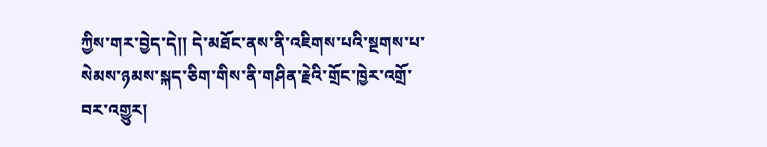ཀྱིས་གར་བྱེད་དེ།། དེ་མཐོང་ནས་ནི་འཇིགས་པའི་སྔགས་པ་སེམས་ཉམས་སྐད་ཅིག་གིས་ནི་གཤིན་རྗེའི་གྲོང་ཁྱེར་འགྲོ་བར་འགྱུར།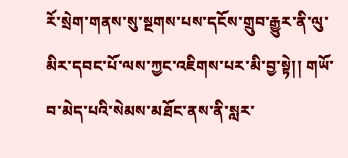རོ་སྲེག་གནས་སུ་སྔགས་པས་དངོས་གྲུབ་རྒྱུར་ནི་ལུ་མིར་དབང་པོ་ལས་ཀྱང་འཇིགས་པར་མི་བྱ་སྟེ།། གཡོ་བ་མེད་པའི་སེམས་མཐོང་ནས་ནི་སླར་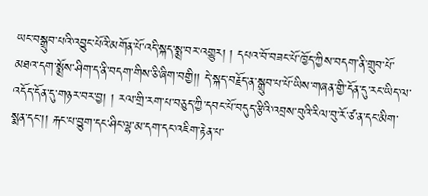ཡང་བསྒྲུབ་པའི་འབྱུང་པོའི་མགོན་པོ་འདི་སྐད་སྨྲ་བར་འགྱུར། ། དཔའ་བོ་བཟང་པོ་ཁྱོད་ཀྱིས་བདག་ནི་གྲུབ་པོ་མཐའ་དག་སྨྲོས་ཤིག་ད་ནི་བདག་གིས་ཅི་ཞིག་བགྱི།། དེ་སྐད་བརྗོད་ན་སྒྲུབ་པ་པོ་ཡིས་གཞན་གྱི་དོན་དུ་རང་ཡིད་ལ་འདོད་དོན་དུ་གཉར་བར་བྱ། ། རལ་གྲི་རག་པ་བཅུད་ཀྱི་དབང་པོ་བདུད་རྩིའི་འབྲས་བུའི་རིལ་བུ་རོ་ཙ་ན་དང་མིག་སྨན་དང་།། རྐང་པ་བྱུག་དང་ཤིང་ལྷ་མ་དག་དང་འཇིག་རྟེན་པ་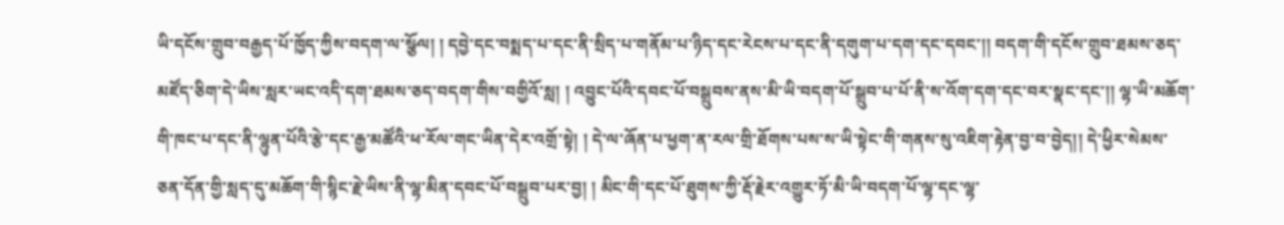ཡི་དངོས་གྲུབ་བརྒྱད་པོ་ཁྱོད་ཀྱིས་བདག་ལ་སྩོལ། ། དབྱེ་དང་བསྨད་པ་དང་ནི་སྲིད་པ་གནོམ་པ་ཉིད་དང་རེངས་པ་དང་ནི་དགུག་པ་དག་དང་དབང་།། བདག་གི་དངོས་གྲུབ་ཐམས་ཅད་མཛོད་ཅིག་དེ་ཡིས་སླར་ཡང་འདི་དག་ཐམས་ཅད་བདག་གིས་བགྱིའོ་སླ། ། འབྱུང་པོའི་དབང་པོ་བསྒྲུབས་ནས་མི་ཡི་བདག་པོ་སྒྲུབ་པ་པོ་ནི་ས་འོག་དག་དང་བར་སྣང་དང་།། ལྷ་ཡི་མཆོག་གི་ཁང་པ་དང་ནི་ལྷུན་པོའི་རྩེ་དང་རྒྱ་མཚོའི་ཕ་རོལ་གང་ཡིན་དེར་འགྲོ་སྟེ། ། དེ་ལ་ཞོན་པ་ཕྱག་ན་རལ་གྲི་ཐོགས་པས་ས་ཡི་སྟེང་གི་གནས་སུ་འཇིག་རྟེན་བྱ་བ་བྱེད།། དེ་ཕྱིར་སེམས་ཅན་དོན་གྱི་སླད་དུ་མཆོག་གི་སྙིང་རྗེ་ཡིས་ནི་ལྷ་མིན་དབང་པོ་བསྒྲུབ་པར་བྱ། ། མིང་གི་དང་པོ་ཐུགས་ཀྱི་རྡོ་རྗེར་འགྱུར་ཏོ་མི་ཡི་བདག་པོ་ལྷ་དང་ལྷ་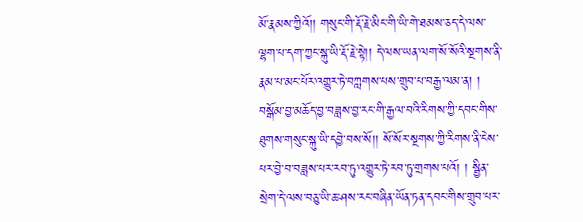མོ་རྣམས་ཀྱིའོ།། གསུང་གི་རྡོ་རྗེ་མིང་གི་ཡི་གེ་ཐམས་ཅད་དེ་ལས་ལྷག་པ་དག་ཀྱང་སྐུ་ཡི་རྡོ་རྗེ་སྟེ།། དེ་ལས་ཡན་ལག་སོ་སོའི་སྔགས་ནི་རྣམ་པ་མང་པོར་འགྱུར་ཏེ་བཀླགས་པས་གྲུབ་པ་བརྒྱ་ལམ་ན། ། བསྒོམ་བྱ་མཆོད་བྱ་བཟླས་བྱ་རང་གི་རྒྱལ་བའི་རིགས་ཀྱི་དབང་གིས་ཐུགས་གསུང་སྐུ་ཡི་དབྱེ་བས་སོ།། སོ་སོར་སྔགས་ཀྱི་རིགས་ནི་ངེས་པར་བྱེ་བ་བཟླས་པར་རབ་ཏུ་འགྱུར་ཏེ་རབ་ཏུ་གྲགས་པའོ། ། སྦྱིན་སྲེག་དེ་ལས་བཅུ་ཡི་ཆ་ཤས་རང་བཞིན་ཡོན་ཏན་དབང་གིས་གྲུབ་པར་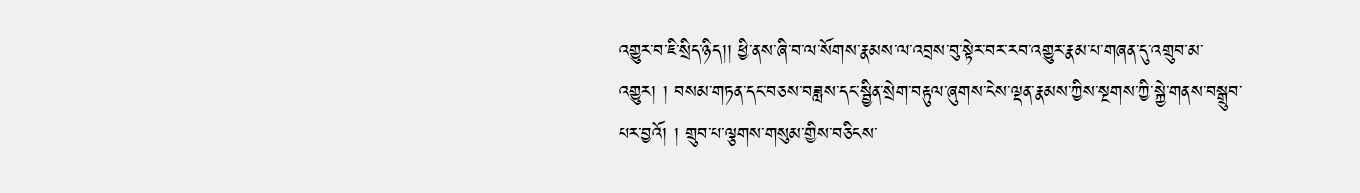འགྱུར་བ་ཇི་སྲིད་ཉིད།། ཕྱི་ནས་ཞི་བ་ལ་སོགས་རྣམས་ལ་འབྲས་བུ་སྟེར་བར་རབ་འགྱུར་རྣམ་པ་གཞན་དུ་འགྲུབ་མ་འགྱུར། ། བསམ་གཏན་དང་བཅས་བཟླས་དང་སྦྱིན་སྲེག་བརྟུལ་ཞུགས་ངེས་ལྡན་རྣམས་ཀྱིས་སྔགས་ཀྱི་སྐྱེ་གནས་བསྒྲུབ་པར་བྱའོ། ། གྲུབ་པ་ལྕགས་གསུམ་གྱིས་བཅིངས་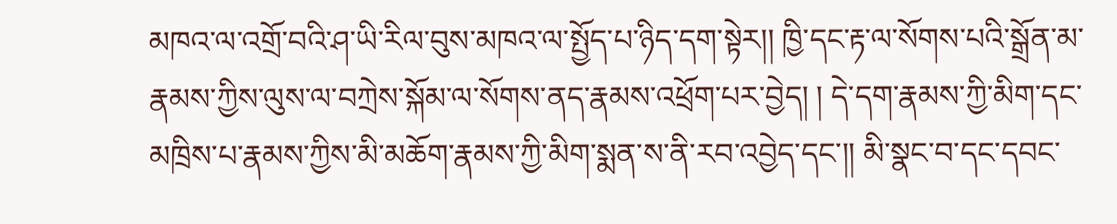མཁའ་ལ་འགྲོ་བའི་ཤ་ཡི་རིལ་བུས་མཁའ་ལ་སྤྱོད་པ་ཉིད་དག་སྟེར།། ཁྱི་དང་རྟ་ལ་སོགས་པའི་སྒྲོན་མ་རྣམས་ཀྱིས་ལུས་ལ་བཀྲེས་སྐོམ་ལ་སོགས་ནད་རྣམས་འཕྲོག་པར་བྱེད། ། དེ་དག་རྣམས་ཀྱི་མིག་དང་མཁྲིས་པ་རྣམས་ཀྱིས་མི་མཆོག་རྣམས་ཀྱི་མིག་སྨན་ས་ནི་རབ་འབྱེད་དང་།། མི་སྣང་བ་དང་དབང་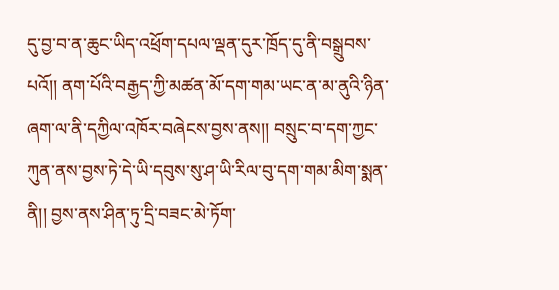དུ་བྱ་བ་ན་ཆུང་ཡིད་འཕྲོག་དཔལ་ལྡན་དུར་ཁྲོད་དུ་ནི་བསྒྲུབས་པའོ།། ནག་པོའི་བརྒྱད་ཀྱི་མཚན་མོ་དག་གམ་ཡང་ན་མ་ནུའི་ཉིན་ཞག་ལ་ནི་དཀྱིལ་འཁོར་བཞེངས་བྱས་ནས།། བསྲུང་བ་དག་ཀྱང་ཀུན་ནས་བྱས་ཏེ་དེ་ཡི་དབུས་སུ་ཤ་ཡི་རིལ་བུ་དག་གམ་མིག་སྨན་ནི།། བྱས་ནས་ཤིན་ཏུ་དྲི་བཟང་མེ་ཏོག་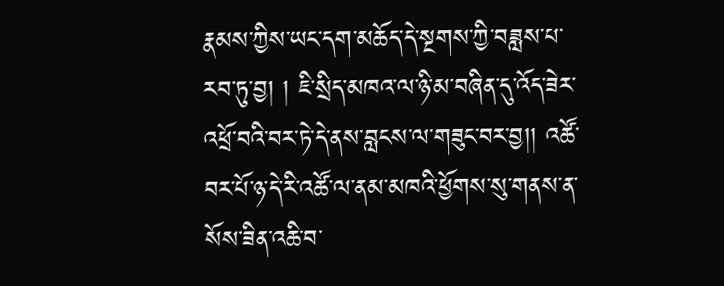རྣམས་ཀྱིས་ཡང་དག་མཆོད་དེ་སྔགས་ཀྱི་བཟླས་པ་རབ་ཏུ་བྱ། ། ཇི་སྲིད་མཁའ་ལ་ཉི་མ་བཞིན་དུ་འོད་ཟེར་འཕྲོ་བའི་བར་ཏེ་དེ་ནས་བླངས་ལ་གཟུང་བར་བྱ།། འཚོ་བར་པོ་ཉ་དེ་རི་འཚོ་ལ་ནམ་མཁའི་ཕྱོགས་སུ་གནས་ན་སོས་ཟིན་འཆི་བ་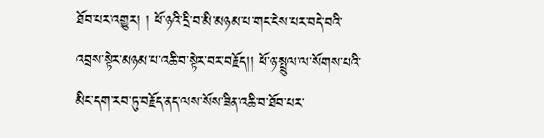ཐོབ་པར་འགྱུར། ། ཕོ་ཉའི་དྲི་བ་མི་མཉམ་པ་གང་ངེས་པར་བདེ་བའི་འབྲས་སྟེར་མཉམ་པ་འཆི་བ་སྟེར་བར་བརྗོད།། ཕོ་ཉ་སྤྲུལ་ལ་སོགས་པའི་མིང་དག་རབ་ཏུ་བརྗོད་ནད་ལས་སོས་ཟིན་འཆི་བ་ཐོབ་པར་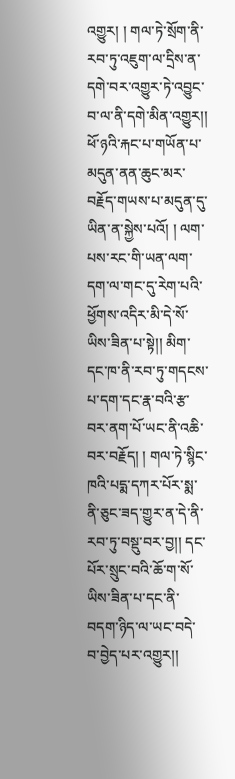འགྱུར། ། གལ་ཏེ་སྲོག་ནི་རབ་ཏུ་འཇུག་ལ་དྲིས་ན་དགེ་བར་འགྱུར་ཏེ་འབྱུང་བ་ལ་ནི་དགེ་མིན་འགྱུར།། ཕོ་ཉའི་རྐང་པ་གཡོན་པ་མདུན་ནན་ཆུང་མར་བརྗོད་གཡས་པ་མདུན་དུ་ཡིན་ན་སྐྱེས་པའོ། ། ལག་པས་རང་གི་ཡན་ལག་དག་ལ་གང་དུ་རེག་པའི་ཕྱོགས་འདིར་མི་དེ་སོ་ཡིས་ཟིན་པ་སྟེ།། མིག་དང་ཁ་ནི་རབ་ཏུ་གདངས་པ་དག་དང་རྣ་བའི་རྩ་བར་ནག་པོ་ཡང་ནི་འཆི་བར་བརྗོད། ། གལ་ཏེ་སྙིང་ཁའི་པདྨ་དཀར་པོར་སྨ་ནི་ཅུང་ཟད་གྱུར་ན་དེ་ནི་རབ་ཏུ་བསྡུ་བར་བྱ།། དང་པོར་སྲུང་བའི་ཆོ་ག་སོ་ཡིས་ཟིན་པ་དང་ནི་བདག་ཉིད་ལ་ཡང་བདེ་བ་བྱེད་པར་འགྱུར།།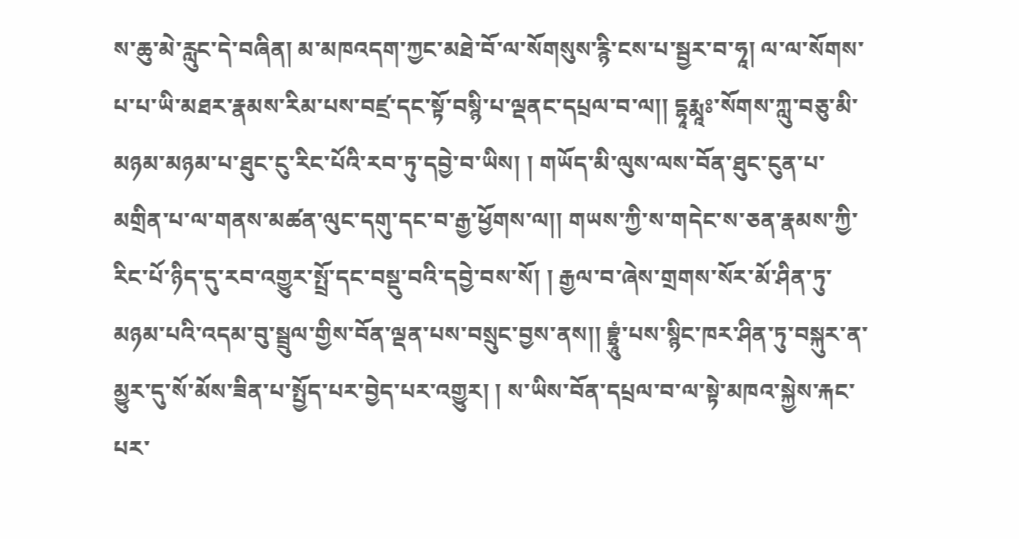ས་ཆུ་མེ་རླུང་དེ་བཞིན། མ་མཁའདག་ཀྱང་མཐེ་བོ་ལ་སོགསུས་རྙི་ངས་པ་སྦྱར་བ་ཧཱ། ལ་ལ་སོགས་པ་པ་ཡི་མཐར་རྣམས་རིམ་པས་བཛྲ་དང་སྟོ་བསྙི་པ་ལྡནང་དཔྲལ་བ་ལ།། དྷཱརྨཱཿ་སོགས་ཀླུ་བཅུ་མི་མཉམ་མཉམ་པ་ཐུང་ངུ་རིང་པོའི་རབ་ཏུ་དབྱེ་བ་ཡིས། ། གཡོད་མི་ལུས་ལས་བོན་ཐུང་ངུན་པ་མགྲིན་པ་ལ་གནས་མཚན་ལུང་དགུ་དང་བ་རྒྱ་ཕྱོགས་ལ།། གཡས་ཀྱི་ས་གདེང་ས་ཅན་རྣམས་ཀྱི་རིང་པོ་ཉིད་དུ་རབ་འགྱུར་སྤྲོ་དང་བསྡུ་བའི་དབྱེ་བས་སོ། ། རྒྱལ་བ་ཞེས་གྲགས་སོར་མོ་ཤིན་ཏུ་མཉམ་པའི་འདམ་བུ་སྦྲུལ་གྱིས་བོན་ལྡན་པས་བསྲུང་བྱས་ནས།། བྷྲཱུཾ་པས་སྙིང་ཁར་ཤིན་ཏུ་བསྐུར་ན་མྱུར་དུ་སོ་མོས་ཟིན་པ་སྤྱོད་པར་བྱེད་པར་འགྱུར། ། ས་ཡིས་བོན་དཔྲལ་བ་ལ་སྟེ་མཁའ་སྐྱེས་རྐང་པར་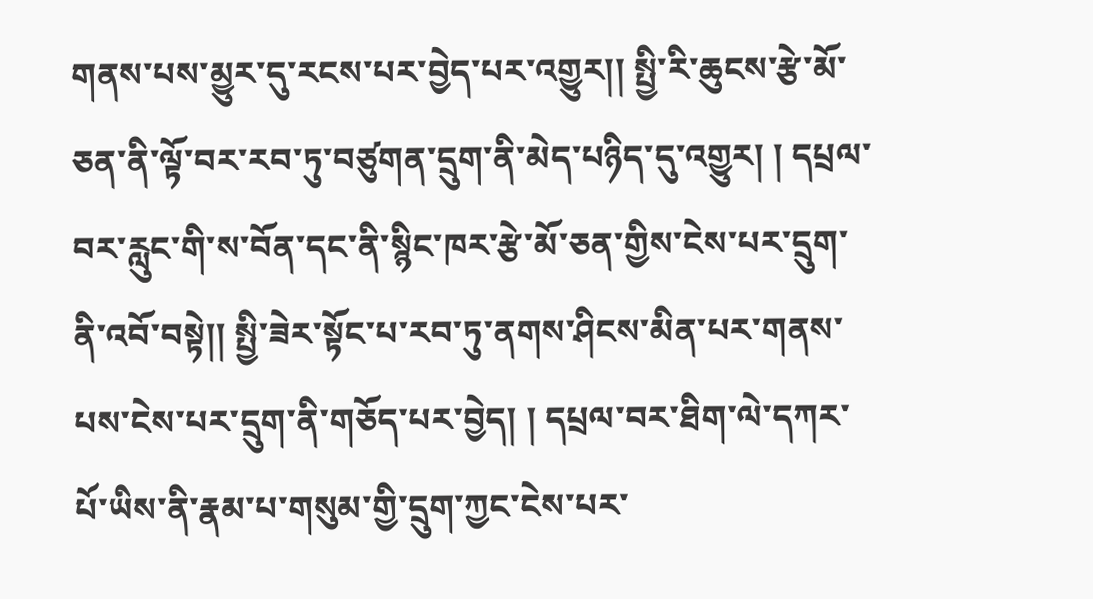གནས་པས་མྱུར་དུ་རངས་པར་བྱེད་པར་འགྱུར།། སྤྱི་རི་ཆུངས་རྩེ་མོ་ཅན་ནི་ལྟོ་བར་རབ་ཏུ་བཙུགན་དྲུག་ནི་མེད་པཉིད་དུ་འགྱུར། ། དཔྲལ་བར་རླུང་གི་ས་བོན་དང་ནི་སྙིང་ཁར་རྩེ་མོ་ཅན་གྱིས་ངེས་པར་དྲུག་ནི་འབོ་བསྟེ།། སྤྱི་ཟེར་སྟོང་པ་རབ་ཏུ་ནགས་ཤིངས་མིན་པར་གནས་པས་ངེས་པར་དྲུག་ནི་གཅོད་པར་བྱེད། ། དཔྲལ་བར་ཐིག་ལེ་དཀར་པོ་ཡིས་ནི་རྣམ་པ་གསུམ་གྱི་དྲུག་ཀྱང་ངེས་པར་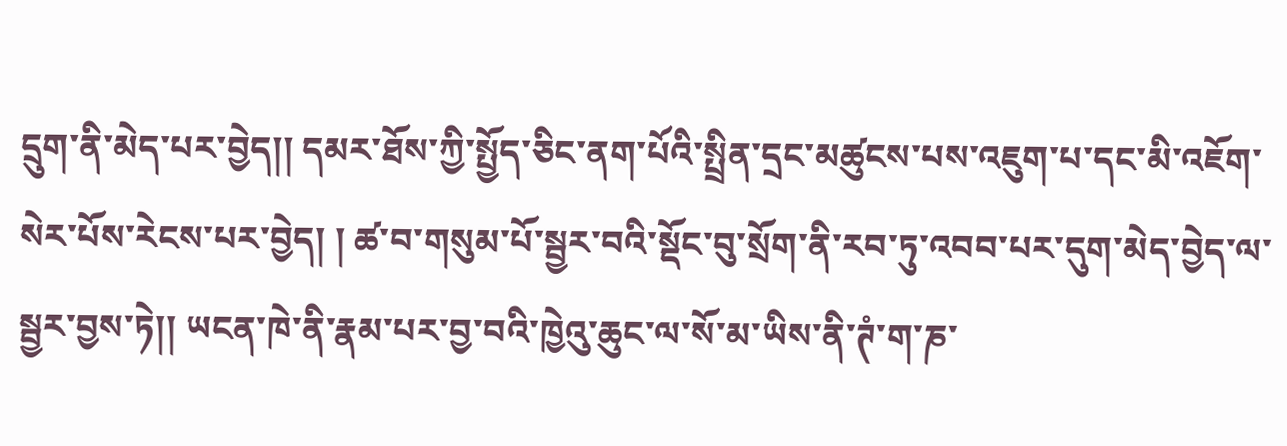དྲུག་ནི་མེད་པར་བྱེད།། དམར་ཐོས་ཀྱི་སྤྱོད་ཅིང་ནག་པོའི་སྤྲིན་དྲང་མཚུངས་པས་འཇུག་པ་དང་མི་འཇོག་སེར་པོས་རེངས་པར་བྱེད། ། ཚ་བ་གསུམ་པོ་སྦྱར་བའི་སྡོང་བུ་སྲོག་ནི་རབ་ཏུ་འབབ་པར་དུག་མེད་བྱེད་ལ་སྦྱར་བྱས་ཏེ།། ཡངན་ཁེ་ནི་རྣམ་པར་བྱ་བའི་ཁྱེའུ་ཆུང་ལ་སོ་མ་ཡིས་ནི་ཊཾ་ག་ཎ་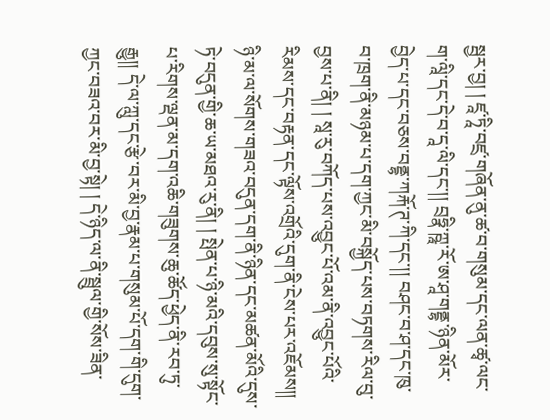སྦྱར་བྱ། ། ཛཱ་ཏཱི་བཛྲ་གཞོན་ནུ་ཚ་བ་གསུམ་དང་ལན་ཚྭ་ལང་ག་ལཱི་དང་དེ་བ་དཱ་ལི་དང་།། བྲཧྣི་ཀྵཱ་རོ་ཨ་ཤཱ་གནྡྷ་ཉིན་མོར་བྱེད་པ་དང་བཅས་བནྡྷ་ཀརྐོ་ཊ་ཀི་དང་།། བཤང་བ་ཤ་དང་ཁུ་བ་ཁྲག་ནི་མཉམ་པ་དག་ཀྱང་མི་བསྐྱོད་པས་བཏགས་རིལ་བུ་བྱས་པ་ནི། ། སཱ་རུ་བཀོད་པས་འབྱུང་པོ་འམ་ནི་འབྱུང་པོའི་རིམས་དང་བརྟན་དང་ལྟོས་འགྲོའི་དུག་ནི་ངེས་པར་འཇོམས།། ཉི་མ་ལ་སོགས་གཟའ་བདུན་དག་ནི་ཉིན་དང་མཚན་མོའི་དུས་ཏེ་བདུན་གྱི་ཆ་ཡ་མཐའ་རུ་ནི། ། སྤེན་པ་ཉི་མའི་དབུས་སུ་སྟོང་པ་རིགས་ལྡན་མ་དག་འཆི་གཟུགས་ཆུ་ཚོད་ཕྱེད་ནི་རབ་ཏུ་རྒྱུ།། དེ་ལ་ཀླུ་དང་རྩེ་བར་མི་བྱ་རྣམ་པ་གསུམ་པོ་དག་གི་དུག་ཀྱང་བཟའ་བར་མི་བྱ་སྟེ། ། དེ་ཉིད་ལ་ནི་སྦྲུལ་གྱི་སོས་ཟིན་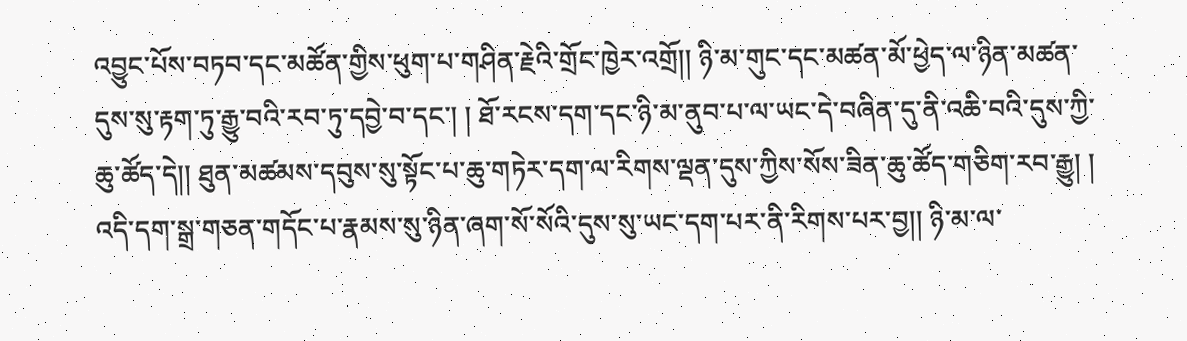འབྱུང་པོས་བཏབ་དང་མཚོན་གྱིས་ཕུག་པ་གཤིན་རྗེའི་གྲོང་ཁྱེར་འགྲོ།། ཉི་མ་གུང་དང་མཚན་མོ་ཕྱེད་ལ་ཉིན་མཚན་དུས་སུ་རྟག་ཏུ་རྒྱུ་བའི་རབ་ཏུ་དབྱེ་བ་དང་། ། ཐོ་རངས་དག་དང་ཉི་མ་ནུབ་པ་ལ་ཡང་དེ་བཞིན་དུ་ནི་འཆི་བའི་དུས་ཀྱི་ཆུ་ཚོད་དེ།། ཐུན་མཚམས་དབུས་སུ་སྟོང་པ་ཆུ་གཏེར་དག་ལ་རིགས་ལྡན་དུས་ཀྱིས་སོས་ཟིན་ཆུ་ཚོད་གཅིག་རབ་རྒྱུ། ། འདི་དག་སྒྲ་གཅན་གདོང་པ་རྣམས་སུ་ཉིན་ཞག་སོ་སོའི་དུས་སུ་ཡང་དག་པར་ནི་རིགས་པར་བྱ།། ཉི་མ་ལ་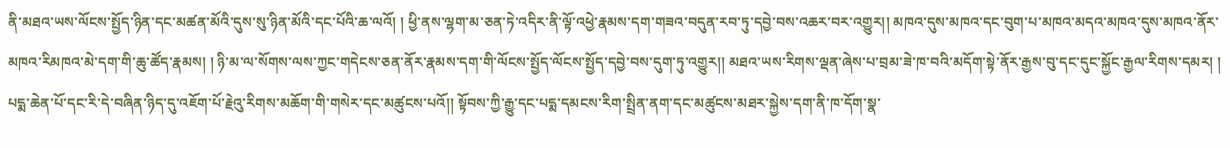ནི་མཐའ་ཡས་ལོངས་སྤྱོད་ཉིན་དང་མཚན་མོའི་དུས་སུ་ཉིན་མོའི་དང་པོའི་ཆ་ལའོ། ། ཕྱི་ནས་ལྷག་མ་ཅན་ཏེ་འདིར་ནི་ལྟོ་འཕྱེ་རྣམས་དག་གཟའ་བདུན་རབ་ཏུ་དབྱེ་བས་འཆར་བར་འགྱུར།། མཁའ་དུས་མཁའ་དང་བུག་པ་མཁའ་མདའ་མཁའ་དུས་མཁའ་ནོར་མཁའ་རིམཁའ་མེ་དག་གི་ཆུ་ཚོད་རྣམས། ། ཉི་མ་ལ་སོགས་ལས་ཀྱང་གདེངས་ཅན་ནོར་རྣམས་དག་གི་ལོངས་སྤྱོད་ལོངས་སྤྱོད་དབྱེ་བས་དུག་ཏུ་འགྱུར།། མཐའ་ཡས་རིགས་ལྡན་ཞེས་པ་བྲམ་ཟེ་ཁ་བའི་མདོག་སྟེ་ནོར་རྒྱས་བུ་དང་དུང་སྐྱོང་རྒྱལ་རིགས་དམར། ། པདྨ་ཆེན་པོ་དང་རི་དེ་བཞིན་ཉིད་དུ་འཇོག་པོ་རྗེའུ་རིགས་མཆོག་གི་གསེར་དང་མཚུངས་པའོ།། སྟོབས་ཀྱི་རྒྱུ་དང་པདྨ་དམངས་རིག་སྤྲིན་ནག་དང་མཚུངས་མཐར་སྐྱེས་དག་ནི་ཁ་དོག་སྣ་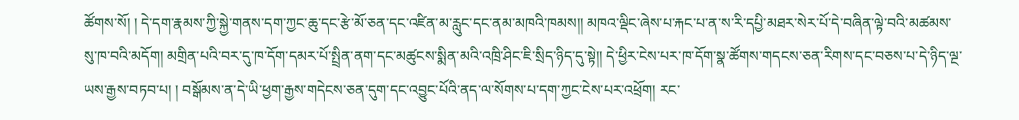ཚོགས་སོ། ། དེ་དག་རྣམས་ཀྱི་སྐྱེ་གནས་དག་ཀྱང་ཆུ་དང་རྩེ་མོ་ཅན་དང་འཛིན་མ་རླུང་དང་ནམ་མཁའི་ཁམས།། མཁའ་ལྡིང་ཞེས་པ་རྐང་པ་ན་ས་རི་དཔྱི་མཐར་སེར་པོ་དེ་བཞིན་ལྟེ་བའི་མཚམས་སུ་ཁ་བའི་མདོག། མགྲིན་པའི་བར་དུ་ཁ་དོག་དམར་པོ་སྤྲིན་ནག་དང་མཚུངས་སྨིན་མའི་འཁྲི་ཤིང་ཇི་སྲིད་ཉིད་དུ་སྟེ།། དེ་ཕྱིར་ངེས་པར་ཁ་དོག་སྣ་ཚོགས་གདངས་ཅན་རིགས་དང་བཅས་པ་དེ་ཉིད་ལྔ་ཡས་རྒྱས་བཏབ་པ། ། བསྒོམས་ན་དེ་ཡི་ཕྱག་རྒྱས་གདེངས་ཅན་དུག་དང་འབྱུང་པོའི་ནད་ལ་སོགས་པ་དག་ཀྱང་ངེས་པར་འཕྲོག། རང་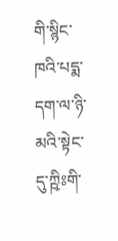གི་སྙིང་ཁའི་པདྨ་དག་ལ་ཉི་མའི་སྟེང་དུ་ཀྵིཿགི་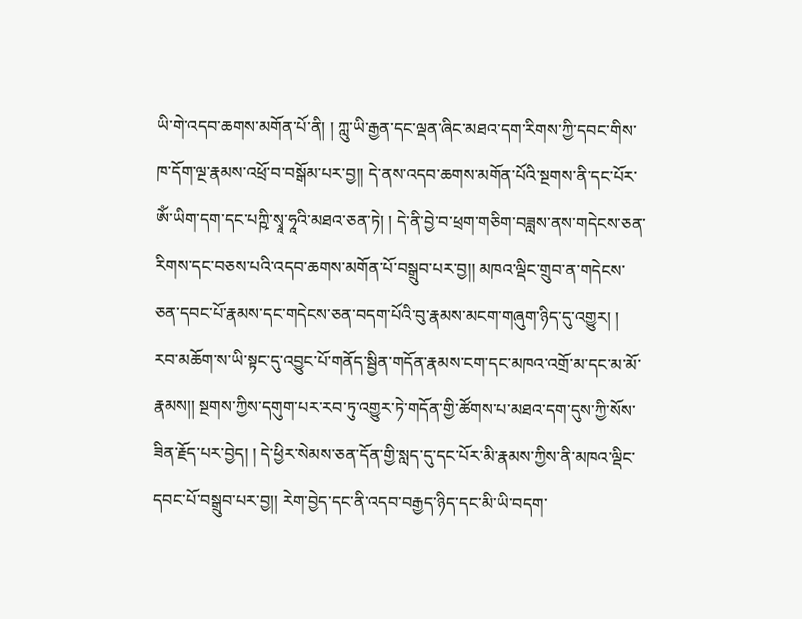ཡི་གེ་འདབ་ཆགས་མགོན་པོ་ནི། ། ཀླུ་ཡི་རྒྱན་དང་ལྡན་ཞིང་མཐའ་དག་རིགས་ཀྱི་དབང་གིས་ཁ་དོག་ལྔ་རྣམས་འཕྲོ་བ་བསྒོམ་པར་བྱ།། དེ་ནས་འདབ་ཆགས་མགོན་པོའི་སྔགས་ནི་དང་པོར་ཨོཾ་ཡིག་དག་དང་པཀྵི་སྭཱ་ཧཱའི་མཐའ་ཅན་ཏེ། ། དེ་ནི་བྱེ་བ་ཕྲག་གཅིག་བཟླས་ནས་གདེངས་ཅན་རིགས་དང་བཅས་པའི་འདབ་ཆགས་མགོན་པོ་བསྒྲུབ་པར་བྱ།། མཁའ་ལྡིང་གྲུབ་ན་གདེངས་ཅན་དབང་པོ་རྣམས་དང་གདེངས་ཅན་བདག་པོའི་བུ་རྣམས་མངག་གཞུག་ཉིད་དུ་འགྱུར། ། རབ་མཆོག་ས་ཡི་སྟང་དུ་འབྱུང་པོ་གནོད་སྦྱིན་གདོན་རྣམས་ངག་དང་མཁའ་འགྲོ་མ་དང་མ་མོ་རྣམས།། སྔགས་ཀྱིས་དགུག་པར་རབ་ཏུ་འགྱུར་ཏེ་གདོན་གྱི་ཚོགས་པ་མཐའ་དག་དུས་ཀྱི་སོས་ཟིན་རྗོད་པར་བྱེད། ། དེ་ཕྱིར་སེམས་ཅན་དོན་གྱི་སླད་དུ་དང་པོར་མི་རྣམས་ཀྱིས་ནི་མཁའ་ལྡིང་དབང་པོ་བསྒྲུབ་པར་བྱ།། རེག་བྱེད་དང་ནི་འདབ་བརྒྱད་ཉིད་དང་མི་ཡི་བདག་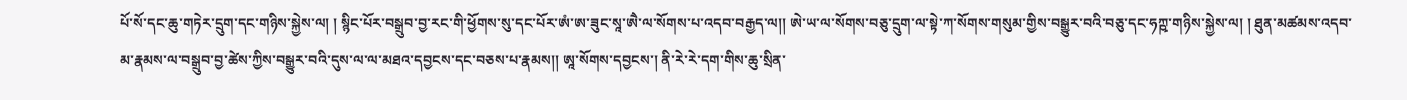པོ་སོ་དང་ཆུ་གཏེར་དྲུག་དང་གཉིས་སྐྱེས་ལ། ། སྙིང་པོར་བསྒྲུབ་བྱ་རང་གི་ཕྱོགས་སུ་དང་པོར་ཨཾ་ཨ་ཟུང་སཱ་ཨཻ་ལ་སོགས་པ་འདབ་བརྒྱད་ལ།། ཨེ་ཡ་ལ་སོགས་བཅུ་དྲུག་ལ་སྟེ་ཀ་སོགས་གསུམ་གྱིས་བསྒྱུར་བའི་བཅུ་དང་ཧཀྵ་གཉིས་སྐྱེས་ལ། ། ཐུན་མཚམས་འདབ་མ་རྣམས་ལ་བསྒྲུབ་བྱ་ཚེས་ཀྱིས་བསྒྱུར་བའི་དུས་ལ་ལ་མཐའ་དབྱངས་དང་བཅས་པ་རྣམས།། ཨཱ་སོགས་དབྱངས་། ནི་རེ་རེ་དག་གིས་ཆུ་སྲིན་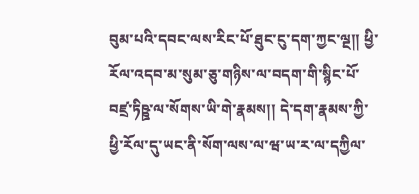བུམ་པའི་དབང་ལས་རིང་པོ་ཐུང་ངུ་དག་ཀྱང་ལྔ།། ཕྱི་རོལ་འདབ་མ་སུམ་ཅུ་གཉིས་ལ་བདག་གི་སྙིང་པོ་བཛྲ་ཏིཥྛ་ལ་སོགས་ཡི་གེ་རྣམས།། དེ་དག་རྣམས་ཀྱི་ཕྱི་རོལ་དུ་ཡང་ནི་སོག་ལས་ལ་ཝ་ཡ་ར་ལ་དཀྱིལ་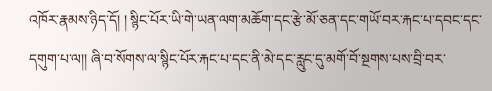འཁོར་རྣམས་ཉིད་དོ། ། སྙིང་པོར་ཡི་གེ་ཡན་ལག་མཆོག་དང་རྩེ་མོ་ཅན་དང་གཡོ་བར་རྐང་པ་དབང་དང་དགུག་པ་ལ།། ཞི་བ་སོགས་ལ་སྙིང་པོར་རྐང་པ་དང་ནི་མེ་དང་རླུང་དུ་མགོ་བོ་སྔགས་པས་བྲི་བར་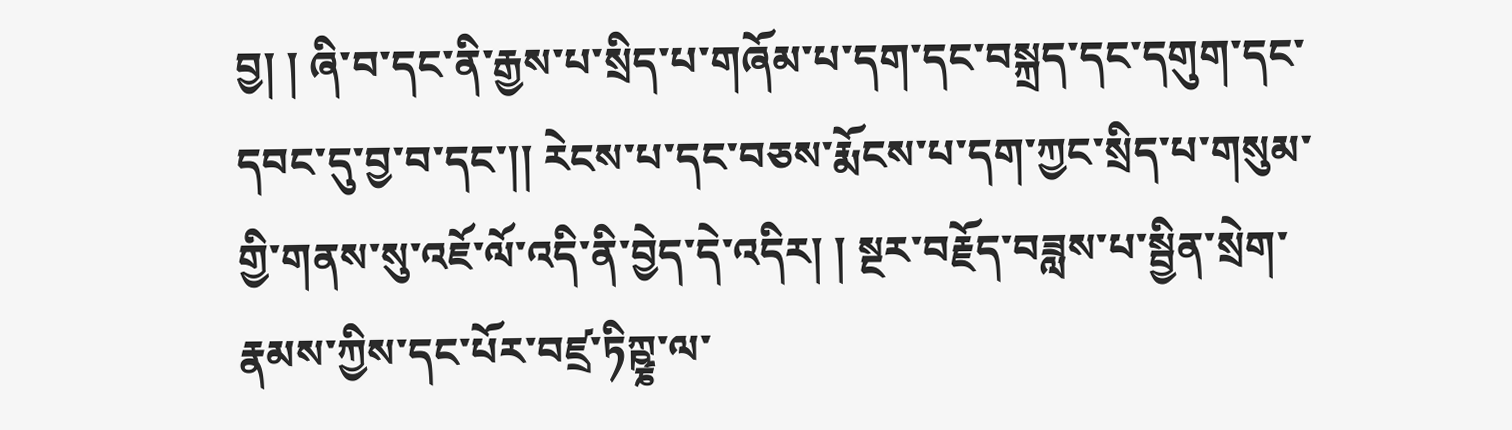བྱ། ། ཞི་བ་དང་ནི་རྒྱས་པ་སྲིད་པ་གཞོམ་པ་དག་དང་བསྐྲད་དང་དགུག་དང་དབང་དུ་བྱ་བ་དང་།། རེངས་པ་དང་བཅས་རྨོངས་པ་དག་ཀྱང་སྲིད་པ་གསུམ་གྱི་གནས་སུ་འཇོ་ལོ་འདི་ནི་བྱེད་དེ་འདིར། ། སྔར་བརྗོད་བཟླས་པ་སྦྱིན་སྲེག་རྣམས་ཀྱིས་དང་པོར་བཛྲ་ཏིཀྵྞ་ལ་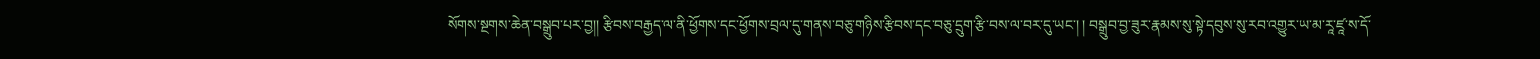སོགས་སྔགས་ཆེན་བསྒྲུབ་པར་བྱ།། རྩིབས་བརྒྱད་ལ་ནི་ཕྱོགས་དང་ཕྱོགས་བྲལ་དུ་གནས་བཅུ་གཉིས་རྩིབས་དང་བཅུ་དྲུག་རྩི་བས་ལ་བར་དུ་ཡང་། ། བསྒྲུབ་བྱ་ཟུར་རྣམས་སུ་སྟེ་དབུས་སུ་རབ་འགྱུར་ཡ་མ་རཱ་ཛཱ་ས་དོ་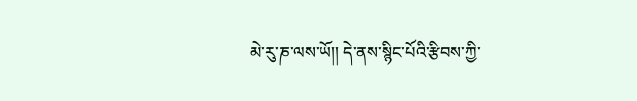མེ་རུ་ཎ་ལས་ཡོ།། དེ་ནས་སྙིང་པོའི་རྩིབས་ཀྱི་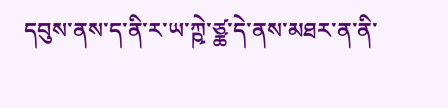དབུས་ནས་ད་ནི་ར་ཡ་ཀྵེ་ཙྪ་དེ་ནས་མཐར་ན་ནི་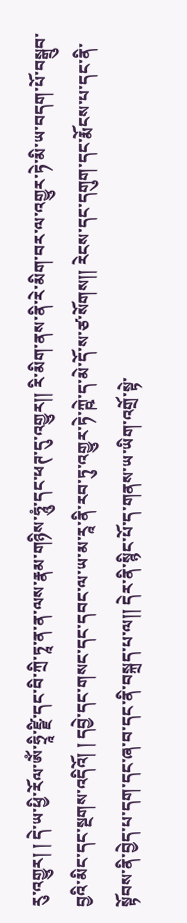རུ་འགྱུར། ། དེ་ཡ་ཕྱི་རོལ་ཨོཾ་ཧྲཱི་ཛྫི་དང་བི་ཀྲི་ཏཱ་ན་ན་ལས་རྣམ་གཉིས་ཧཱུཾ་དང་ཕཊ་དུ་འགྱུར།། རི་མིག་ནས་ནི་རེ་མིག་བར་ལ་འགྱུར་ཏེ་མི་ཡ་བདག་པོ་བསྒྲུབ་བྱའི་མིང་དང་སྔགས་འདིའོ། ། དབྱེ་དང་གསང་དང་དབང་ལ་ཡ་མ་རཱ་ནི་རབ་ཏུ་འགྱུར་ཏེ་ཀྵེ་ད་མེ་དོ་ས་ཙ་སོགས།། རེངས་དང་དགུག་དང་རྨོངས་པ་དང་ནི་སྟོབས་ནི་བྱེད་པ་དག་དང་ཞ་བ་དང་ནི་བསྐྲད་པ་ལ།། དེར་ནི་སྙིང་པོ་ད་གནས་ཡ་ཡིག་འགྲོ་སྟེ་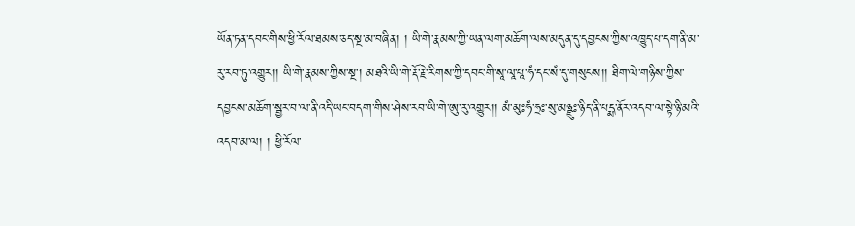ཡོན་ཏན་དབང་གིས་ཕྱི་རོལ་ཐམས་ཅད་སྔ་མ་བཞིན། ། ཡི་གེ་རྣམས་ཀྱི་ཡན་ལག་མཆོག་ལས་མདུན་དུ་དབྱངས་ཀྱིས་འཁྱུད་པ་དག་ནི་མ་རུ་རབ་ཏུ་འགྱུར།། ཡི་གེ་རྣམས་ཀྱིས་སྔ་། མཐའི་ཡི་གེ་རྡོ་རྗེ་རིགས་ཀྱི་དབང་གི་སཱ་ལཱ་པཱ་ཧཾ་དང་སཾ་དུ་གསུངས།། ཐིག་ལེ་གཉིས་ཀྱིས་དབྱངས་མཆོག་སྦྱར་བ་ལ་ནི་འདི་ཡང་བདག་གིས་ཤེས་རབ་ཡི་གེ་ཨུ་རུ་འགྱུར།། མཾ་མུཿཧཾ་ཧྲཿ་སུ་མཉྫུཿ་ཉིད་ནི་པདྨ་ནོར་འདབ་ལ་སྟེ་ཉི་མའི་འདབ་མ་ལ། ། ཕྱི་རོལ་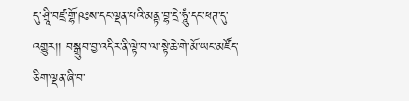དུ་ཤྲཱི་བཛྲ་གྷོ་ཥཿས་དང་ལྡན་པའི་མནྟ་བྷ་དྲེ་ཧཱུཾ་དང་ཕཊ་དུ་འགྱུར།། བསྒྲུབ་བྱ་འདིར་ནི་ལྟེ་བ་ལ་སྟེ་ཆེ་གེ་མོ་ཡང་མཛོད་ཅིག་ལྡན་ཞི་བ་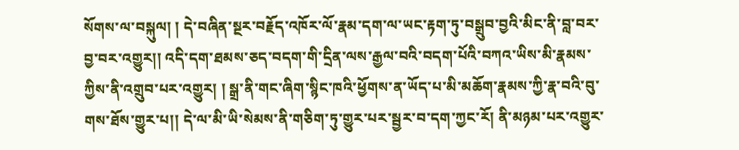སོགས་ལ་བསྐུལ། ། དེ་བཞིན་སྔར་བརྗོད་འཁོར་ལོ་རྣམ་དག་ལ་ཡང་རྟག་ཏུ་བསྒྲུབ་བྱའི་མིང་ནི་བླ་བར་བྱ་བར་འགྱུར།། འདི་དག་ཐམས་ཅད་བདག་གི་དྲིན་ལས་རྒྱལ་བའི་བདག་པོའི་བཀའ་ཡིས་མི་རྣམས་ཀྱིས་ནི་འགྲུབ་པར་འགྱུར། ། སྒྲ་ནི་གང་ཞིག་སྙིང་ཁའི་ཕྱོགས་ན་ཡོད་པ་མི་མཆོག་རྣམས་ཀྱི་རྣ་བའི་བུ་གས་ཐོས་གྱུར་པ།། དེ་ལ་མི་ཡི་སེམས་ནི་གཅིག་ཏུ་གྱུར་པར་སྦྱར་བ་དག་ཀྱང་རོ། ནི་མཉམ་པར་འགྱུར་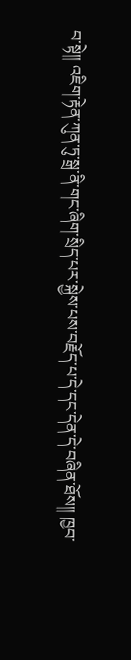བ་སྟེ།། འཇིག་རྟེན་ཀུན་ཏུ་སྒྲ་ནི་གང་ཞིག་སྲིད་པར་སྐྱེས་པས་བརྗོད་པ་དེ་དང་དེན་དེ་བཞིན་ཐོས།། ཁྱབ་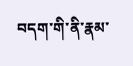བདག་གི་ནི་རྣམ་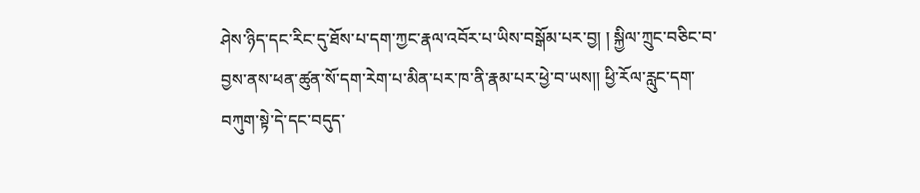ཤེས་ཉིད་དང་རིང་དུ་ཐོས་པ་དག་ཀྱང་རྣལ་འབོར་པ་ཡིས་བསྒོམ་པར་བྱ། ། སྐྱིལ་ཀྲུང་བཅིང་བ་བྱས་ནས་ཕན་ཚུན་སོ་དག་རེག་པ་མིན་པར་ཁ་ནི་རྣམ་པར་ཕྱེ་བ་ཡས།། ཕྱི་རོལ་རླུང་དག་བཀུག་སྟེ་དེ་དང་བདུད་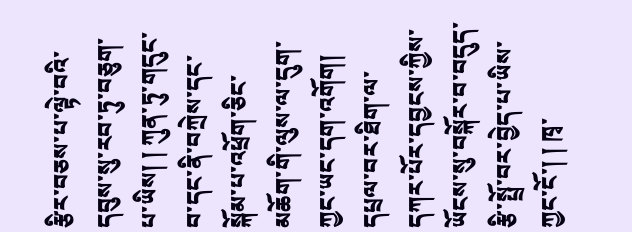རྩིར་བཅས་པ་ལྟེ་བའི་དབུས་སུ་རབ་ཏུ་བཅུག་པ་ཡིས། ། ཀུན་ཏུ་གདུང་བ་དང་ནི་བཀྲེས་དང་སྐོམ་པ་འཕྲོག་ཅིང་མཆོག་གི་ལུས་ལ་དུག་ཀྱང་ཡང་དག་འགོག། དཔྲལ་བར་ཐིག་ལ་དཀར་པོར་དབྱངས་ཀྱིས་ཡོངས་སུ་བསྐོར་བ་བདུད་རྩི་སྤྲོ་བར་བྱེད་པ་ཡིས་ཀྱང་ངོ་། ། ཁྭ་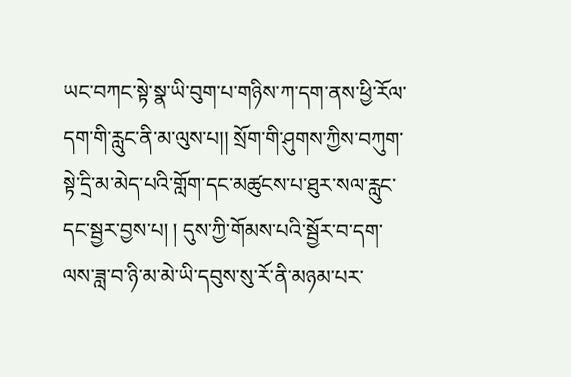ཡང་བཀང་སྟེ་སྣ་ཡི་བུག་པ་གཉིས་ཀ་དག་ནས་ཕྱི་རོལ་དག་གི་རླུང་ནི་མ་ལུས་པ།། སྲོག་གི་ཤུགས་ཀྱིས་བཀུག་སྟེ་དྲི་མ་མེད་པའི་གློག་དང་མཚུངས་པ་ཐུར་སལ་རླུང་དང་སྦྱར་བྱས་པ། ། དུས་ཀྱི་གོམས་པའི་སྦྱོར་བ་དག་ལས་ཟླ་བ་ཉི་མ་མེ་ཡི་དབུས་སུ་རོ་ནི་མཉམ་པར་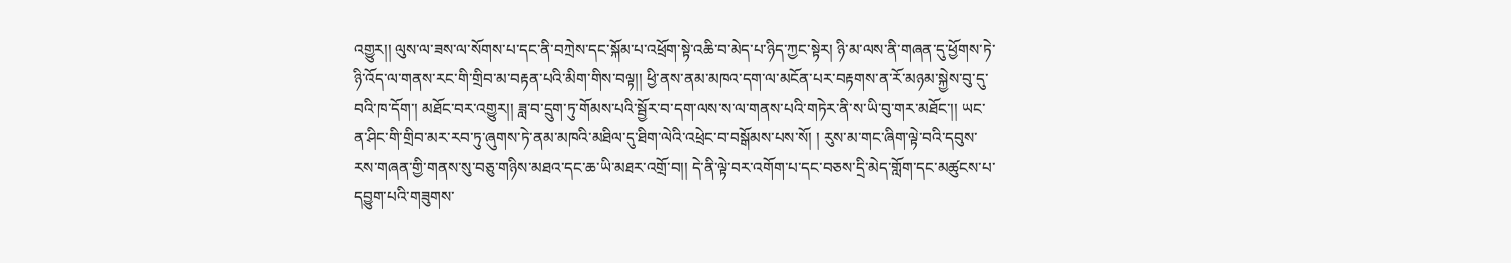འགྱུར།། ལུས་ལ་ཟས་ལ་སོགས་པ་དང་ནི་བཀྲེས་དང་སྐོམ་པ་འཕྲོག་སྟེ་འཆི་བ་མེད་པ་ཉིད་ཀྱང་སྟེར། ཉི་མ་ལས་ནི་གཞན་དུ་ཕྱོགས་ཏེ་ཉི་འོད་ལ་གནས་རང་གི་གྲིབ་མ་བརྟན་པའི་མིག་གིས་བལྟ།། ཕྱི་ནས་ནམ་མཁའ་དག་ལ་མངོན་པར་བརྟགས་ན་རོ་མཉམ་སྐྱེས་བུ་དུ་བའི་ཁ་དོག་། མཐོང་བར་འགྱུར།། ཟླ་བ་དྲུག་ཏུ་གོམས་པའི་སྦྱོར་བ་དག་ལས་ས་ལ་གནས་པའི་གཏེར་ནི་ས་ཡི་བུ་གར་མཐོང་།། ཡང་ན་ཤིང་གི་གྲིབ་མར་རབ་ཏུ་ཞུགས་ཏེ་ནམ་མཁའི་མཐིལ་དུ་ཐིག་ལེའི་འཕྲེང་བ་བསྒོམས་པས་སོ། ། རུས་མ་གང་ཞིག་ལྟེ་བའི་དབུས་རས་གཞན་གྱི་གནས་སུ་བཅུ་གཉིས་མཐའ་དང་ཆ་ཡི་མཐར་འགྲོ་བ།། དེ་ནི་ལྟེ་བར་འགོག་པ་དང་བཅས་དྲི་མེད་གློག་དང་མཚུངས་པ་དབྱུག་པའི་གཟུགས་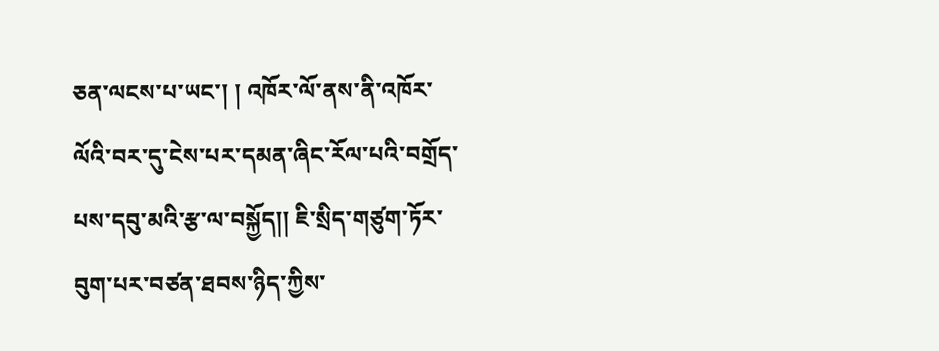ཅན་ལངས་པ་ཡང་། ། འཁོར་ལོ་ནས་ནི་འཁོར་ལོའི་བར་དུ་ངེས་པར་དམན་ཞིང་རོལ་པའི་བགྲོད་པས་དབུ་མའི་རྩ་ལ་བསྐྱོད།། ཇི་སྲིད་གཙུག་ཏོར་བུག་པར་བཙན་ཐབས་ཉིད་ཀྱིས་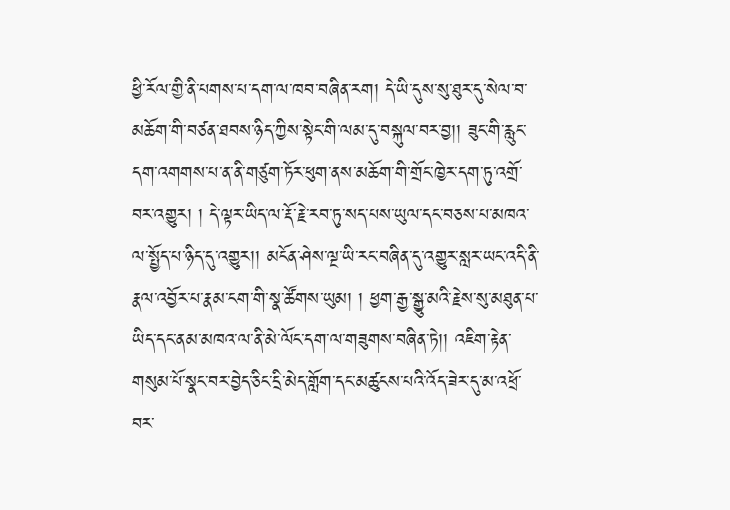ཕྱི་རོལ་གྱི་ནི་པགས་པ་དག་ལ་ཁབ་བཞིན་རག། དེ་ཡི་དུས་སུ་ཐུར་དུ་སེལ་བ་མཆོག་གི་བཙན་ཐབས་ཉིད་ཀྱིས་སྟེང་གི་ལམ་དུ་བསྐུལ་བར་བྱ།། ཟུང་གི་རླུང་དག་འགགས་པ་ན་ནི་གཙུག་ཏོར་ཕུག་ནས་མཆོག་གི་གྲོང་ཁྱེར་དག་ཏུ་འགྲོ་བར་འགྱུར། ། དེ་ལྟར་ཡིད་ལ་རྡོ་རྗེ་རབ་ཏུ་སད་པས་ཡུལ་དང་བཅས་པ་མཁའ་ལ་སྤྱོད་པ་ཉིད་དུ་འགྱུར།། མངོན་ཤེས་ལྔ་ཡི་རང་བཞིན་དུ་འགྱུར་སླར་ཡང་འདི་ནི་རྣལ་འབྱོར་པ་རྣམ་ངག་གི་སྣ་ཚོགས་ཡུམ། ། ཕྱག་རྒྱ་སྒྱུ་མའི་རྗེས་སུ་མཐུན་པ་ཡིད་དང་ནམ་མཁའ་ལ་ནི་མེ་ལོང་དག་ལ་གཟུགས་བཞིན་ཏེ།། འཇིག་རྟེན་གསུམ་པོ་སྣང་བར་བྱེད་ཅིང་དྲི་མེད་གློག་དང་མཚུངས་པའི་འོད་ཟེར་དུ་མ་འཕྲོ་བར་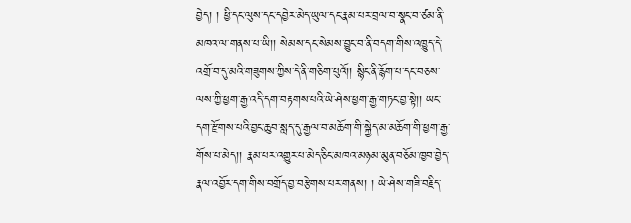བྱེད། ། ཕྱི་དང་ལུས་དང་དབྱེར་མེད་ཡུལ་དང་རྣམ་པར་བྲལ་བ་སྣང་བ་ཙམ་ནི་མཁའ་ལ་གནས་པ་ཡི།། སེམས་དང་སེམས་བྱུང་བ་ནི་བདག་གིས་འཁྱུད་དེ་འགྲོ་བ་དུ་མའི་གཟུགས་ཀྱིས་དེ་ནི་གཅིག་པུའོ།། སྙིང་ནི་རྙོག་པ་དང་བཅས་ལས་ཀྱི་ཕྱག་རྒྱ་འདི་དག་བརྟགས་པའི་ཡེ་ཤེས་ཕྱག་རྒྱ་གཏང་བྱ་སྟེ།། ཡང་དག་རྫོགས་པའི་བྱང་ཆུབ་སླད་དུ་རྒྱལ་བ་མཆོག་གི་སྐྱེད་མ་མཆོག་གི་ཕྱག་རྒྱ་གོས་པ་མེད།། རྣམ་པར་འགྱུར་པ་མེད་ཅིང་མཁའ་མཉམ་མུན་བཅོམ་ཁྱབ་བྱེད་རྣལ་འབྱོར་དག་གིས་བགྲོད་བྱ་བརྩེགས་པར་གནས། ། ཡེ་ཤེས་གཟི་བརྗིད་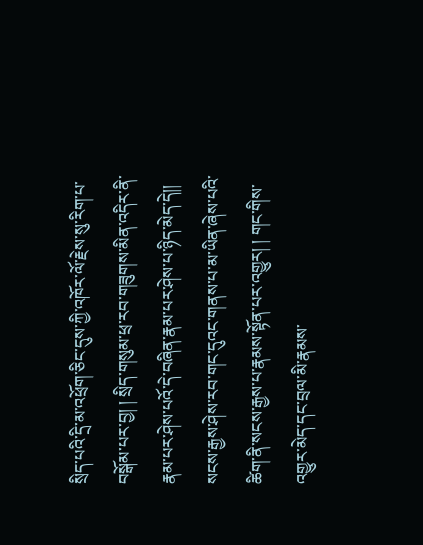སྲིད་པའི་དྲི་མ་འཕྲོག་ཅིང་དུས་ཀྱི་འཁོར་ལོ་རྗེས་སུ་རིག་པ་བསྒོམ་པར་བྱ། ། སྲིད་གསུམ་ཕྲ་རབ་གཟུགས་མིན་འདིར་ནི་རྣམ་པར་ཤེས་པའོ་དེ་བཞིན་རྣམ་པར་ཤེས་པ་ཉིད་མེད་དེ།། སངས་རྒྱས་ཤེས་རབ་གང་དུའང་གནས་པ་མ་ཡིན་ཞེས་པའི་ཚིག་ནི་སངས་རྒྱས་པ་རྣམས་སྟོན་པར་འགྱུར། ། གང་གིས་འགྱུར་མེད་དང་བྲལ་མི་རྣམས་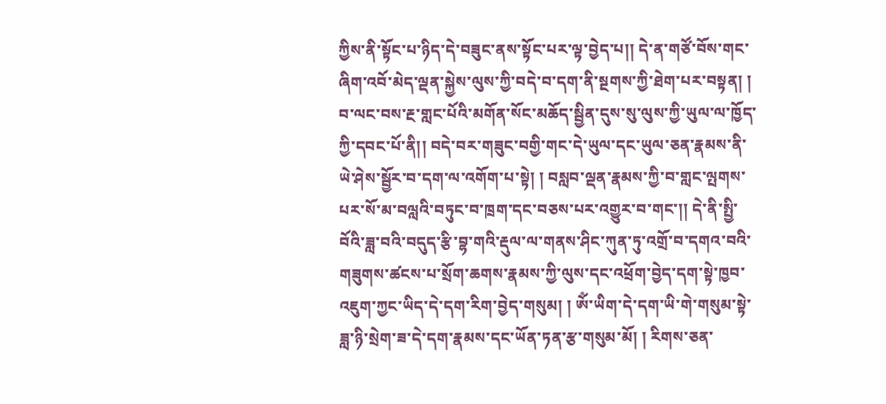ཀྱིས་ནི་སྟོང་པ་ཉིད་དེ་བཟུང་ནས་སྟོང་པར་ལྟ་བྱེད་པ།། དེ་ན་གཙོ་བོས་གང་ཞིག་འབོ་མེད་ལྡན་སྐྱེས་ལུས་ཀྱི་བདེ་བ་དག་ནི་སྔགས་ཀྱི་ཐེག་པར་བསྟན། ། བ་ལང་བས་རྔ་གླང་པོའི་མགོན་སོང་མཆོད་སྦྱིན་དུས་སུ་ལུས་ཀྱི་ཡུལ་ལ་ཁྱོད་ཀྱི་དབང་པོ་ནི།། བདེ་བར་གཟུང་བགྱི་གང་དེ་ཡུལ་དང་ཡུལ་ཅན་རྣམས་ནི་ཡེ་ཤེས་སྦྱོར་བ་དག་ལ་འགོག་པ་སྟེ། ། བསླབ་ལྡན་རྣམས་ཀྱི་བ་གླང་ལྤགས་པར་སོ་མ་བལླའི་བཏུང་བ་ཁྲག་དང་བཅས་པར་འགྱུར་བ་གང་།། དེ་ནི་སྤྱི་བོའི་ཟླ་བའི་བདུད་རྩི་བྷ་གའི་རྡུལ་ལ་གནས་ཤིང་ཀུན་ཏུ་འགྲོ་བ་དགའ་བའི་གཟུགས་ཚངས་པ་སྲོག་ཆགས་རྣམས་ཀྱི་ལུས་དང་འཕྲོག་བྱེད་དག་སྟེ་ཁྱབ་འཇུག་ཀྱང་ཡིད་དེ་དག་རིག་བྱེད་གསུམ། ། ཨོཾ་ཡིག་དེ་དག་ཡི་གེ་གསུམ་སྟེ་ཟླ་ཉི་སྲེག་ཟ་དེ་དག་རྣམས་དང་ཡོན་ཏན་རྩ་གསུམ་མོ། ། རིགས་ཅན་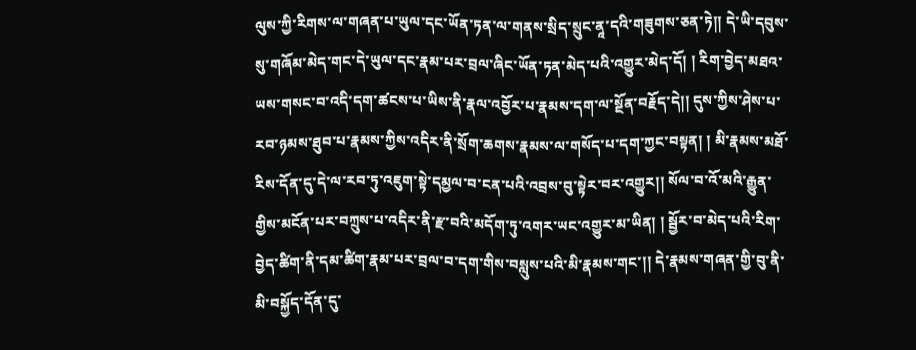ལུས་ཀྱི་རིགས་ལ་གཞན་པ་ཡུལ་དང་ཡོན་ཏན་ལ་གནས་སྲིད་སྲུང་ནཱ་དའི་གཟུགས་ཅན་ཏེ།། དེ་ཡི་དབུས་སུ་གཞོམ་མེད་གང་དེ་ཡུལ་དང་རྣམ་པར་བྲལ་ཞིང་ཡོན་ཏན་མེད་པའི་འགྱུར་མེད་དོ། ། རིག་བྱེད་མཐའ་ཡས་གསང་བ་འདི་དག་ཚངས་པ་ཡིས་ནི་རྣལ་འབྱོར་པ་རྣམས་དག་ལ་སྔོན་བརྗོད་དེ།། དུས་ཀྱིས་ཤེས་པ་རབ་ཉམས་ཐུབ་པ་རྣམས་ཀྱིས་འདིར་ནི་སྲོག་ཆགས་རྣམས་ལ་གསོད་པ་དག་ཀྱང་བསྟན། ། མི་རྣམས་མཐོ་རིས་དོན་དུ་དེ་ལ་རབ་ཏུ་འཇུག་སྟེ་དམྱལ་བ་ངན་པའི་འབྲས་བུ་སྟེར་བར་འགྱུར།། སོལ་བ་འོ་མའི་རྒྱུན་གྱིས་མངོན་པར་བཀྲུས་པ་འདིར་ནི་རྫ་བའི་མདོག་ཏུ་འགར་ཡང་འགྱུར་མ་ཡིན། ། སྦྱོར་བ་མེད་པའི་རིག་བྱེད་ཚིག་ནི་དམ་ཚིག་རྣམ་པར་བྲལ་བ་དག་གིས་བསླུས་པའི་མི་རྣམས་གང་།། དེ་རྣམས་གཞན་གྱི་བུ་ནི་མི་བསྐྱོད་དོན་དུ་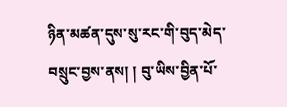ཉིན་མཚན་དུས་སུ་རང་གི་བུད་མེད་བསྲུང་བྱས་ནས། ། བུ་ཡིས་བྱིན་པོ་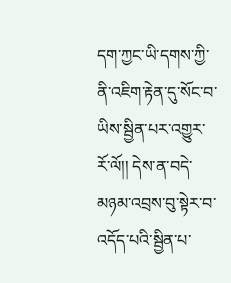དག་ཀྱང་ཡི་དགས་ཀྱི་ནི་འཇིག་རྟེན་དུ་སོང་བ་ཡིས་སྦྱིན་པར་འགྱུར་རོ་ལོ།། དེས་ན་བདེ་མཉམ་འབྲས་བུ་སྟེར་བ་འདོད་པའི་སྦྱིན་པ་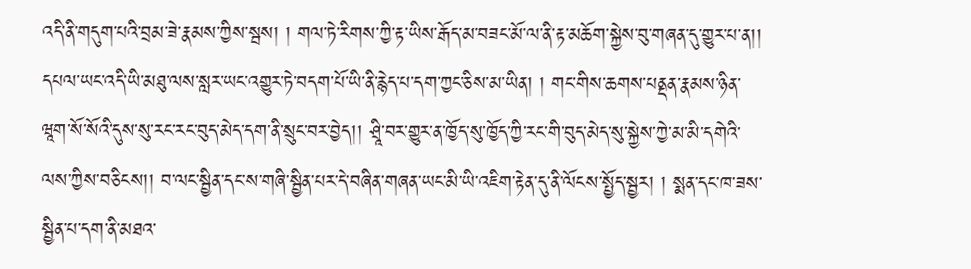འདི་ནི་གདུག་པའི་བྲམ་ཟེ་རྣམས་ཀྱིས་སྦས། ། གལ་ཏེ་རིགས་ཀྱི་རྟ་ཡིས་རྒོད་མ་བཟང་མོ་ལ་ནི་རྟ་མཆོག་སྐྱེས་བུ་གཞན་དུ་གྱུར་པ་ན།། དཔལ་ཡང་འདི་ཡི་མཐུ་ལས་སླར་ཡང་འགྱུར་ཏེ་བདག་པོ་ཡི་ནི་རྙེད་པ་དག་ཀྱང་ཅིས་མ་ཡིན། ། གང་གིས་ཆགས་པནྡན་རྣམས་ཉིན་ཝཱག་སོ་སོའི་དུས་སུ་རང་རང་བུད་མེད་དག་ནི་སྲུང་བར་བྱེད།། ཤྲཱི་བར་གྱུར་ན་ཁྱོད་སུ་ཁྱོད་ཀྱི་རང་གི་བུད་མེད་སུ་སྐྱེས་ཀྱེ་མ་མི་དགེའི་ལས་ཀྱིས་བཅིངས།། བ་ལང་སྦྱིན་དང་ས་གཞི་སྦྱིན་པར་དེ་བཞིན་གཞན་ཡང་མི་ཡི་འཇིག་རྟེན་དུ་ནི་ལོངས་སྤྱོད་སྦྱར། ། སྨན་དང་ཁ་ཟས་སྦྱིན་པ་དག་ནི་མཐའ་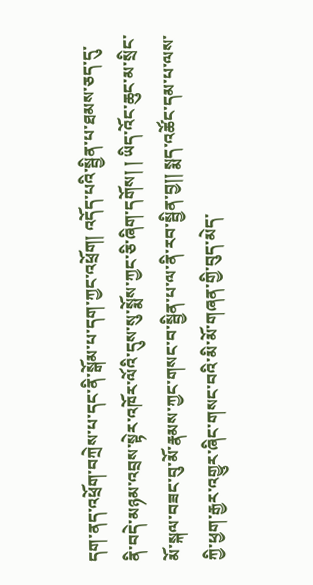དག་ནད་འཕྲོག་བཀྲེས་པ་དང་ནི་སྒོམ་པ་དག་ཀྱང་འཕྲོག། འདོད་པའི་སྦྱིན་པ་ཐམས་ཅད་དུ་ནི་བདེ་མཉམ་འབྲས་སྟེར་འཁོར་ལོའི་དུས་སུ་སྨོས་ཀྱང་ཅི་ཞིག་དགོས། ། ཡིད་འོང་ཆུང་མ་སྲིང་མོ་སྐལ་བཟང་བུ་མོ་རྣམས་ཀྱང་གསང་བ་སྦྱིན་པ་ལ་ནི་རབ་སྦྱིན་བྱ།། སྨད་འཚོང་དམ་པ་ལས་ཀྱི་ཕྱག་རྒྱར་འགྱུར་ཞིང་གསང་བའི་མི་མོ་གཞན་གྱི་བུད་མེད་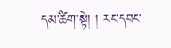དམ་ཚིག་སྟེ། ། རང་དབང་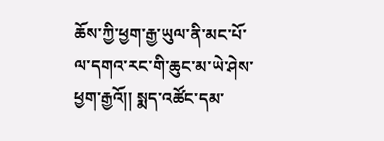ཆོས་ཀྱི་ཕྱག་རྒྱ་ཡུལ་ནི་མང་པོ་ལ་དགའ་རང་གི་ཆུང་མ་ཡེ་ཤེས་ཕྱག་རྒྱའོ།། སྨད་འཚོང་དམ་